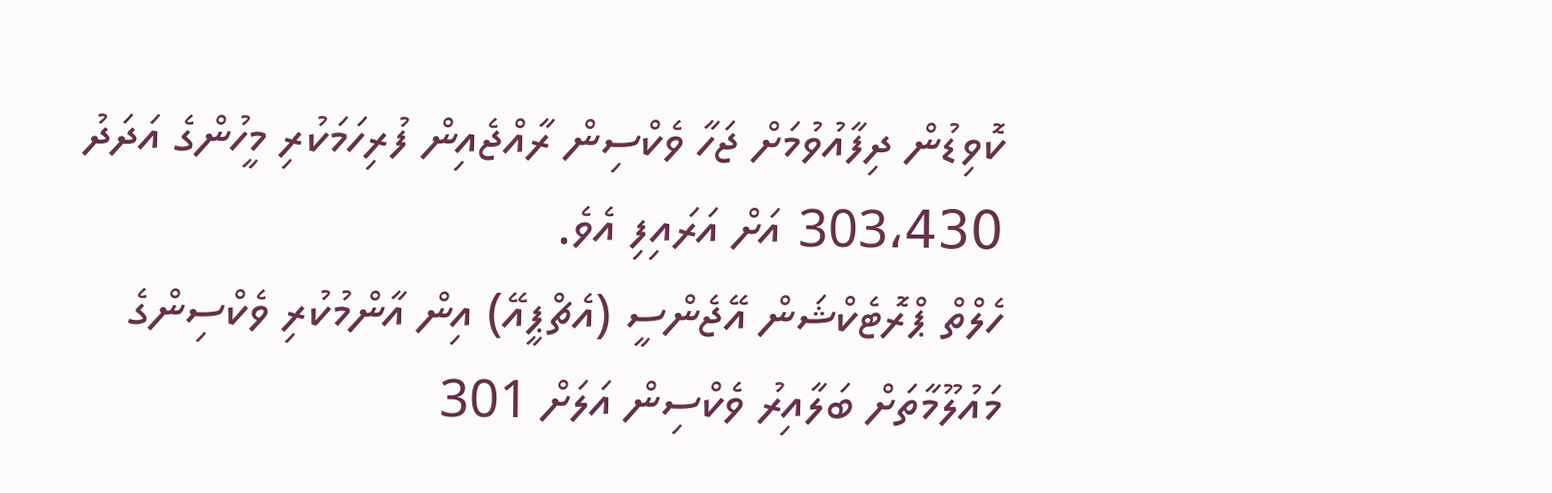ކޮވިޑުން ދިފާއުވުމަށް ޖަހާ ވެކްސިން ރާއްޖެއިން ފުރިހަމަކުރި މީހުންގެ އަދަދު 303،430 އަށް އަރައިފި އެވެ.
ހެލްތް ޕްރޮޓެކްޝަން އޭޖެންސީ (އެޗްޕީއޭ) އިން އާންމުކުރި ވެކްސިންގެ މައުލޫމާތަށް ބަލާއިރު ވެކްސިން އަލަށް 301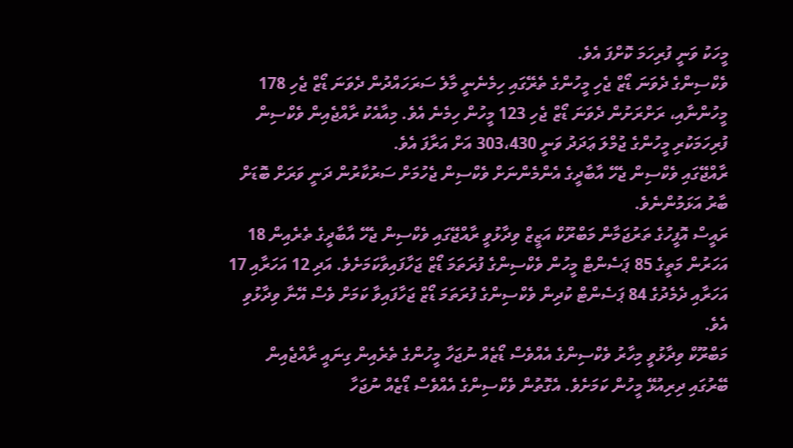މީހަކު ވަނީ ފުރިހަމަ ކޮށްފަ އެވެ.
ވެކްސިންގެ ދެވަނަ ޑޯޒް ޖެހި މީހުންގެ ތެރޭގައި ހިމެނެނީ މާލެ ސަރަހައްދުން ދެވަނަ ޑޯޒް ޖެހި 178 މީހުންނާއި، ރަށްރަށުން ދެވަނަ ޑޯޒް ޖެހި 123 މީހުން ހިމެނެ އެވެ. މިއާއެކު ރާއްޖެއިން ވެކްސިން ފުރިހަމަކުރި މީހުންގެ ޖުމްލަ ޢަދަދު ވަނީ 303،430 އަށް އަރާފަ އެވެ.
ރާއްޖޭގައި ވެކްސިން ޖެހޭ އާބާދީގެ އެންމެންނަށް ވެކްސިން ޖެހުމަށް ސަރުކާރުން ދަނީ ވަރަށް ބޮޑަށް ބާރު އަޅަމުންނެވެ.
ރައީސް އޮފީހުގެ ތަރުޖަމާން މަބްރޫކް އަޒީޒް ވިދާޅުވީ ރާއްޖޭގައި ވެކްސިން ޖެހޭ އާބާދީގެ ތެރެއިން 18 އަހަރުން މަތީގެ 85 ޕަސެންޓް މީހުން ވެކްސިންގެ ފުރަތަމަ ޑޯޒް ޖަހާފައިވާކަމަށެވެ. އަދި 12 އަހަރާއި 17 އަހަރާއި ދެމެދުގެ 84 ޕަސެންޓް ކުދިން ވެކްސިންގެ ފުރަތަމަ ޑޯޒް ޖަހާފައިވާ ކަމަށް ވެސް އޭނާ ވިދާޅުވި އެވެ.
މަބްރޫކް ވިދާޅުވީ މިހާރު ވެކްސިންގެ އެއްވެސް ޑޯޒެއް ނުޖަހާ މީހުންގެ ތެރެއިން ގިނައީ ރާއްޖެއިން ބޭރުގައި ދިރިއުޅޭ މީހުން ކަމަށެވެ. އެގޮތުން ވެކްސިންގެ އެއްވެސް ޑޯޒެއް ނުޖަހާ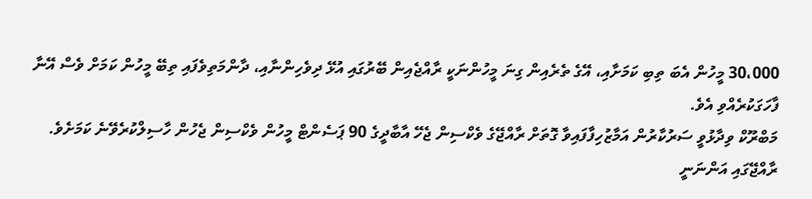30،000 މީހުން އެބަ ތިބި ކަމަށާއި، އޭގެ ތެރެއިން ގިނަ މީހުންނަކީ ރާއްޖެއިން ބޭރުގައި އުޅޭ ދިވެހިންނާއި، ދާންމަތިވެފައި ތިބޭ މީހުން ކަމަށް ވެސް އޭނާ ފާހަގަކުރެއްވި އެވެ.
މަބްރޫކް ވިދާޅުވީ ސަރުކާރުން އަމާޒުހިފާފައިވާ ގޮތަށް ރާއްޖޭގެ ވެކްސިން ޖެހޭ އާބާދީގެ 90 ޕަސެންޓް މީހުން ވެކްސިން ޖެހުން ހާސިލްކުރެވޭނެ ކަމަށެވެ.
ރާއްޖޭގައި އަންނަނީ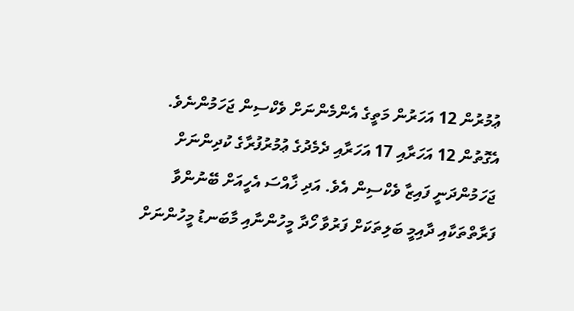ޢުމުރުން 12 އަހަރުން މަތީގެ އެންމެންނަށް ވެކްސިން ޖަހަމުންނެވެ. އެގޮތުން 12 އަހަރާއި 17 އަހަރާއި ދެމެދުގެ ޢުމުރުފުރާގެ ކުދިންނަށް ޖަހަމުންދަނީ ފައިޒާ ވެކްސިން އެވެ. އަދި ޚާއްސަ އެހީއަށް ބޭނުންވާ ފަރާތްތަކާއި ދާއިމީ ބަލިތަކަށް ފަރުވާ ހޯދާ މީހުންނާއި މާބަނޑު މީހުންނަށް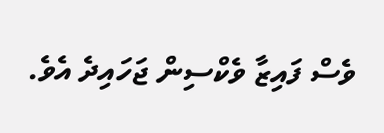ވެސް ފައިޒާ ވެކްސިން ޖަހައިދެ އެވެ.